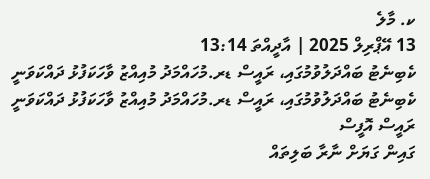ކ. މާލެ
13 އޭޕްރިލް 2025 | އާދީއްތަ 13:14
ކެބިނެޓު ބައްދަލުވުމުގައި، ރައީސް ޑރ.މުހައްމަދު މުއިއްޒު ވާހަކަފުޅު ދައްކަވަނީ
ކެބިނެޓު ބައްދަލުވުމުގައި، ރައީސް ޑރ.މުހައްމަދު މުއިއްޒު ވާހަކަފުޅު ދައްކަވަނީ
ރައީސް އޮފީސް
ގައިން ގަޔަށް ނާރާ ބަލިތައް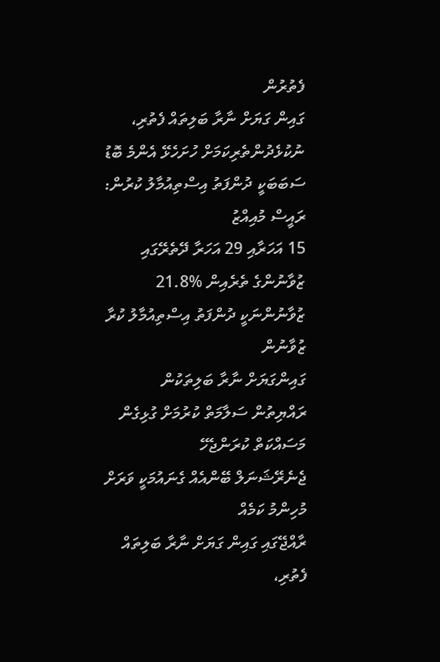ފެތުރުން
ގައިން ގަޔަށް ނާރާ ބަލިތައް ފެތުރި، ނުކުޅެދުންތެރިކަމަށް ހުށަހެޅޭ އެންމެ ބޮޑު ސަބަބަކީ ދުންފަތު އިސްތިއުމާލު ކުރުން: ރައީސް މުއިއްޒު
15 އަހަރާއި 29 އަހަރާ ދޭތެރޭގައި ޒުވާނުންގެ ތެރެއިން %21.8 ޒުވާނުންނަކީ ދުންފަތު އިސްތިއުމާލު ކުރާ ޒުވާނުން
ގައިންގަޔަށް ނާރާ ބަލިތަކުން ރައްޔިތުން ސަލާމަތް ކުރުމަށް ގުޅިގެން މަސައްކަތް ކުރަންޖެހޭ
ޖެނެރޭޝަނަލް ބޭންއެއް ގެނައުމަކީ ވަރަށް މުހިންމު ކަމެއް
ރާއްޖޭގައި ގައިން ގަޔަށް ނާރާ ބަލިތައް ފެތުރި،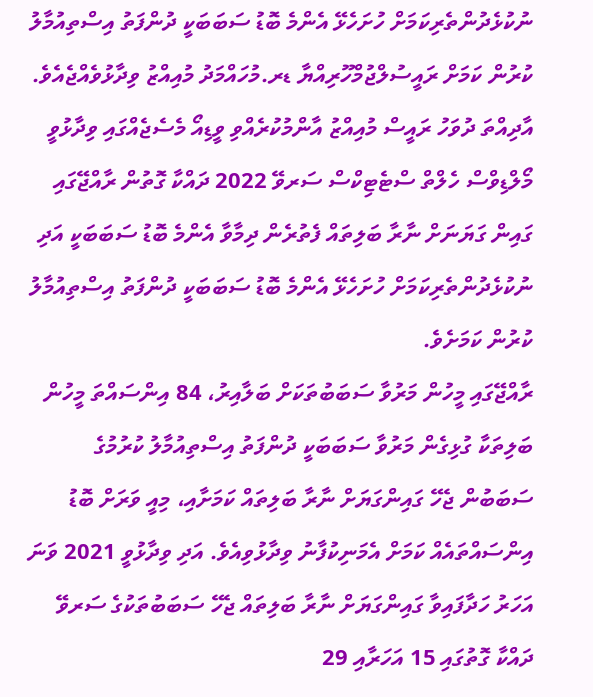ނުކުޅެދުންތެރިކަމަށް ހުށަހެޅޭ އެންމެ ބޮޑު ސަބަބަކީ ދުންފަތު އިސްތިއުމާލު ކުރުން ކަމަށް ރައީސުލްޖުމްހޫރިއްޔާ ޑރ.މުހައްމަދު މުއިއްޒު ވިދާޅުވެއްޖެއެވެ.
އާދިއްތަ ދުވަހު ރައީސް މުއިއްޒު އާންމުކުރެއްވި ވީޑިއޯ މެސެޖެއްގައި ވިދާޅުވީ މޯލްޑިވްސް ހެލްތް ސްޓެޓިކްސް ސަރވޭ 2022 ދައްކާ ގޮތުން ރާއްޖޭގައި ގައިން ގަޔަނަށް ނާރާ ބަލިތައް ފެތުރެން ދިމާވާ އެންމެ ބޮޑު ސަބަބަކީ އަދި ނުކުޅެދުންތެރިކަމަށް ހުށަހެޅޭ އެންމެ ބޮޑު ސަބަބަކީ ދުންފަތު އިސްތިއުމާލު ކުރުން ކަމަށެވެ.
ރާއްޖޭގައި މީހުން މަރުވާ ސަބަބުތަކަށް ބަލާއިރު، 84 އިންސައްތަ މީހުން ބަލިތަކާ ގުޅިގެން މަރުވާ ސަބަބަކީ ދުންފަތު އިސްތިއުމާލު ކުރުމުގެ ސަބަބުން ޖެހޭ ގައިންގަޔަށް ނާރާ ބަލިތައް ކަމަށާއި، މިއީ ވަރަށް ބޮޑު އިންސައްތައެއް ކަމަށް އެމަނިކުފާނު ވިދާޅުވިއެވެ. އަދި ވިދާޅުވީ 2021 ވަނަ އަހަރު ހަދާފައިވާ ގައިންގަޔަށް ނާރާ ބަލިތައް ޖެހޭ ސަބަބުތަކުގެ ސަރވޭ ދައްކާ ގޮތުގައި 15 އަހަރާއި 29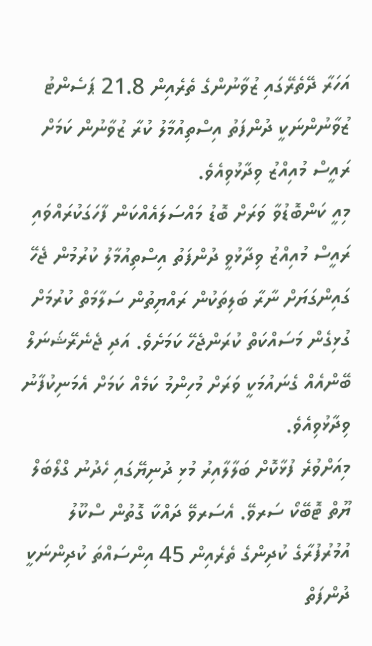އަހަރާ ދޭތެރޭގައި ޒުވާނުންގެ ތެރެއިން 21.8 ޕަސެންޓު ޒުވާނުންނަކީ ދުންފަތު އިސްތިއުމާލު ކުރާ ޒުވާނުން ކަމަށް ރައީސް މުއިއްޒު ވިދާޅުވިއެވެ.
މިއީ ކަންބޮޑުވާ ވަރަށް ބޮޑު މައްސަލައެއްކަން ފާހަގަކުރައްވައި ރައީސް މުއިއްޒު ވިދާޅުވީ ދުންފަތު އިސްތިއުމާލު ކުރުމުން ޖެހޭ ގައިންގަޔަށް ނާރާ ބަލިތަކުން ރައްޔިތުން ސަލާމަތް ކުރުމަށް ގުޅިގެން މަސައްކަތް ކުރަންޖެހޭ ކަމަށެވެ. އަދި ޖެނެރޭޝަނަލް ބޭންއެއް ގެނައުމަކީ ވަރަށް މުހިންމު ކަމެއް ކަމަށް އެމަނިކުފާނު ވިދާޅުވިއެވެ.
މިއަށްވުރެ ފުޅާކޮށް ބަލާލާއިރު މުޅި ދުނިޔޭގައި ހެދުނު ގްލޯބަލް ޔޫތް ޓޮބޭކޯ ސަރވޭ. އެސަރވޭ ދައްކާ ގޮތުން ސްކޫލު އުމުރުފުރާގެ ކުދިންގެ ތެރެއިން 45 އިންސައްތަ ކުދިންނަކީ ދުންފަތް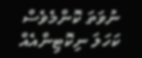ނުވަތަ ކޮންމެވެސް ކަހަލަ ނިކޮޓިންއެއް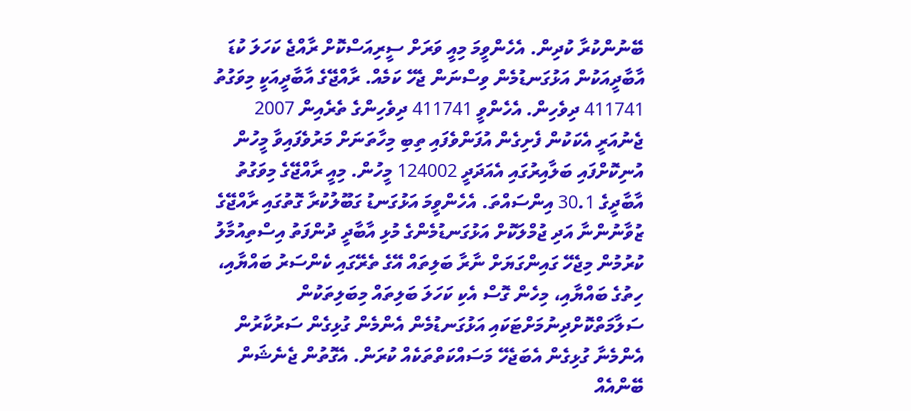ބޭނުންކުރާ ކުދިން. އެހެންވީމަ މިއީ ވަރަށް ސީރިއަސްކޮށް ރާއްޖެ ކަހަލަ ކުޑަ އާބާދީއަކުން އަޅުގަނޑުމެން ވިސްނަން ޖެހޭ ކަމެއް. ރާއްޖޭގެ އާބާދީއަކީ މިވަގުތު 411741 ދިވެހިން. އެހެންވީ 411741 ދިވެހިންގެ ތެރެއިން 2007 ޖެނުއަރީ އެކަކުން ފެށިގެން އުފަންވެފައި ތިބި މިހާތަނަށް މަރުވެފައިވާ މީހުން އުނިކޮށްފައި ބަލާއިރުގައި އެއަދަދީ 124002 މީހުން. މިއީ ރާއްޖޭގެ މިވަގުތު އާބާދީގެ 30.1 އިންސައްތަ. އެހެންވީމަ އަޅުގަނޑު ގަބޫލުކުރާ ގޮތުގައި ރާއްޖޭގެ ޒުވާނުންނާ އަދި ޖުމްލަކޮށް އަޅުގަނޑުމެންގެ މުޅި އާބާދީ ދުންފަތު އިސްތިއުމާލު ކުރުމުން މިޖެހޭ ގައިންގަޔަށް ނާރާ ބަލިތައް އޭގެ ތެރޭގައި ކެންސަރު ބައްޔާއި، ހިތުގެ ބައްޔާއި، މިހެން ގޮސް އެކި ކަހަލަ ބަލިތައް މިބަލިތަކުން ސަލާމަތްކޮށްދިނުމަށްޓަކައި އަޅުގަނޑުމެން އެންމެން ގުޅިގެން ސަރުކާރުން އެންމެނާ ގުޅިގެން އެބަޖެހޭ މަސައްކަތްތަކެއް ކުރަން. އެގޮތުން ޖެނެޝަން ބޭންއެއް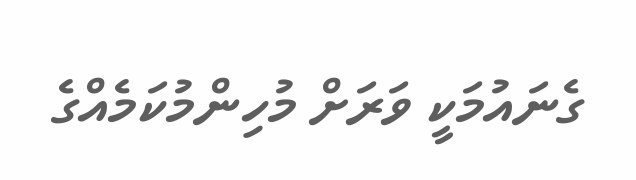ގެނައުމަކީ ވަރަށް މުހިންމުކަމެއްގެ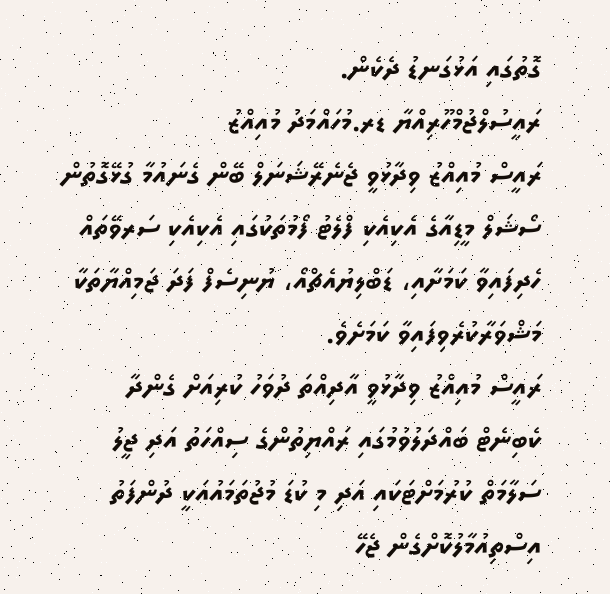ގޮތުގައި އަޅުގަނޑު ދެކެން.
ރައީސުލްޖުމްހޫރިއްޔާ ޑރ.މުހައްމަދު މުއިއްޒު
ރައީސް މުއިއްޒު ވިދާޅުވީ ޖެނެރޭޝަނަލް ބޭން ގެނައުމާ ގުޅޭގޮތުން ސޯޝަލް މީޑިއާގެ އެކިއެކި ފްލެޓު ފޯމުތަކުގައި އެކިއެކި ސަރވޭތައް ހެދިފައިވާ ކަމަށާއި، ޑަބްލިޔުއެޗްއޯ، ޔުނިސެފް ފަދަ ޖަމިއްޔާތަކާ މަޝްވަރާކުރެވިފައިވާ ކަމަށެވެ.
ރައީސް މުއިއްޒު ވިދާޅުވީ އާދިއްތަ ދުވަހު ކުރިއަށް ގެންދާ ކެބިނެޓް ބައްދަލުވުމުގައި ރައްޔިތުންގެ ސިއްހަތު އަދި ޖީލު ސަލާމަތް ކުރުމަށްޓަކައި އަދި މި ކުޑަ މުޖުތަމައުއަކީ ދުންފަތު އިސްތިއުމާލުކޮށްގެން ޖެހޭ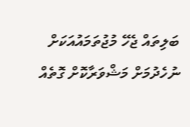ބަލިތައް ޖެހޭ މުޖުތަމައުއަކަށް ނުހެދުމަށް މަޝްވަރާކޮށް ގޮތެއް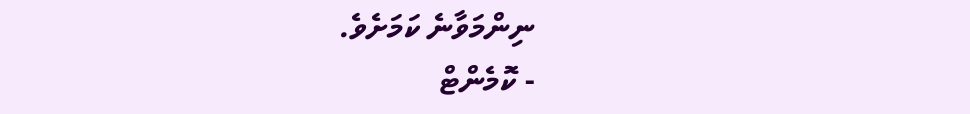ނިންމަވާނެ ކަމަށެވެ.
- ކޮމެންޓް